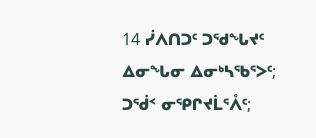14 ᓰᐱᑎᑐᑦ ᑐᖁᖓᔪᑦ ᐃᓂᖓᓂ ᐃᓂᒃᓴᖃᕐᐳᑦ; ᑐᖂᑉ ᓂᕿᒋᔪᒫᕐᐰᑦ;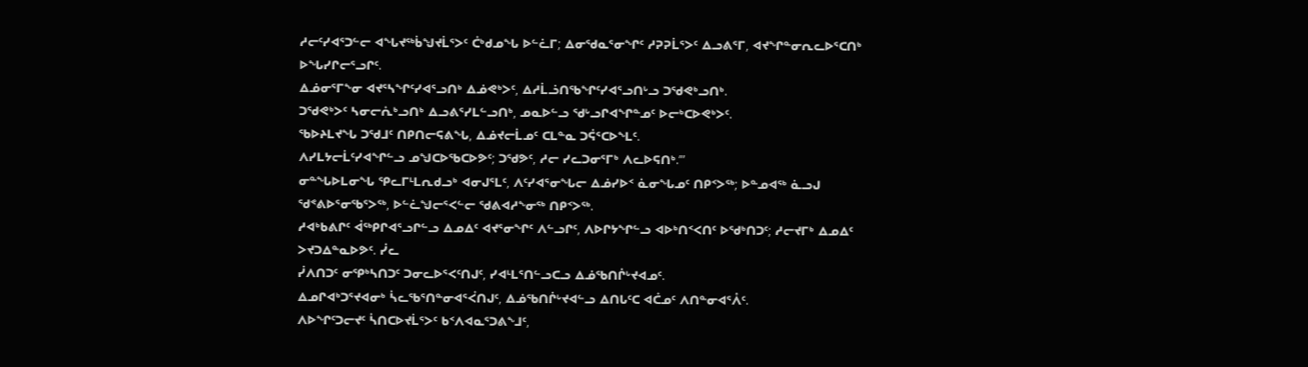ᓱᓕᑦᓯᐊᕐᑐᓪᓕ ᐊᖓᔪᖅᑳᖑᔪᒫᕐᐳᑦ ᑖᒃᑯᓄᖓ ᐅᓪᓛᒥ; ᐃᓂᖁᓇᕐᓂᖏᑦ ᓱᕈᕈᒫᕐᐳᑦ ᐃᓗᕕᕐᒥ, ᐊᔪᖏᓐᓂᕆᓚᐅᕐᑕᑎᒃ ᐅᖓᓯᒋᓕᕐᓗᒋᑦ.
ᐃᓅᓂᕐᒥᖕᓂ ᐊᔪᕐᓴᖏᑦᓯᐊᕐᓗᑎᒃ ᐃᓅᕙᒃᐳᑦ, ᐃᓱᒫᓘᑎᖃᖏᑦᓯᐊᕐᓗᑎᒡᓗ ᑐᖁᕙᒃᓗᑎᒃ.
ᑐᖁᕙᒃᐳᑦ ᓴᓂᓕᕇᒃᓗᑎᒃ ᐃᓗᕕᕐᓯᒪᓪᓗᑎᒃ, ᓄᓇᐅᓪᓗ ᖁᒡᓗᒋᐊᖏᓐᓄᑦ ᐅᓕᒃᑕᐅᕙᒃᐳᑦ.
ᖃᐅᔨᒪᔪᖓ ᑐᖁᒧᑦ ᑎᑭᑎᓕᕋᕕᖓ, ᐃᓅᔪᓕᒫᓄᑦ ᑕᒪᓐᓇ ᑐᕌᕐᑕᐅᖕᒪᑦ.
ᐱᓯᒪᔭᓕᒫᑦᓯᐊᖏᓪᓗ ᓄᖑᑕᐅᖃᑕᐅᕗᑦ; ᑐᖁᕗᑦ, ᓱᓕ ᓯᓚᑐᓂᕐᒥᒃ ᐱᓚᐅᕋᑎᒃ.’”
ᓂᓐᖓᐅᒪᓂᖓ ᕿᓚᒥᒻᒪᕆᑯᓗᒃ ᐊᓂᒍᕐᒪᑦ, ᐱᑦᓯᐊᕐᓂᖓᓕ ᐃᓅᓯᐅᑉ ᓈᓂᖓᓄᑦ ᑎᑭᑉᐳᖅ; ᐅᓐᓄᐊᖅ ᓈᓗᒍ ᖁᕝᕕᐅᕐᓂᖃᕐᐳᖅ, ᐅᓪᓛᖑᓕᕐᐸᓪᓕ ᖁᕕᐊᓱᖕᓂᖅ ᑎᑭᑉᐳᖅ.
ᓱᐊᒃᑲᕕᒋᑦ ᐋᖅᑭᒋᐊᕐᓗᒋᓪᓗ ᐃᓄᐃᑦ ᐊᔪᕐᓂᖏᑦ ᐱᓪᓗᒋᑦ, ᐱᐅᒋᔭᖏᓪᓗ ᐊᐅᒃᑎᑉᐸᑎᑦ ᐅᖁᒃᑎᑐᑦ; ᓱᓕᔪᒥᒃ ᐃᓄᐃᑦ ᐳᔪᑐᐃᓐᓇᐅᕗᑦ. ᓰᓚ
ᓰᐱᑎᑐᑦ ᓂᕿᒃᓴᑎᑐᑦ ᑐᓂᓚᐅᕐᐸᑦᑎᒍᑦ, ᓯᐊᒻᒪᕐᑎᓪᓗᑕᓗ ᐃᓅᖃᑎᒌᒡᔪᐊᓄᑦ.
ᐃᓄᒋᐊᒃᑐᕐᔪᐊᓂᒃ ᓵᓚᖃᕐᑎᓐᓂᐊᕐᐹᑎᒍᑦ, ᐃᓅᖃᑎᒌᒡᔪᐊᓪᓗ ᐃᑎᒐᑦᑕ ᐊᑖᓄᑦ ᐱᑎᓐᓂᐊᕐᐰᑦ.
ᐱᐅᖏᑦᑐᓕᔪᑦ ᓵᑎᑕᐅᔪᒫᕐᐳᑦ ᑲᑉᐱᐊᓇᕐᑐᕕᖕᒧᑦ,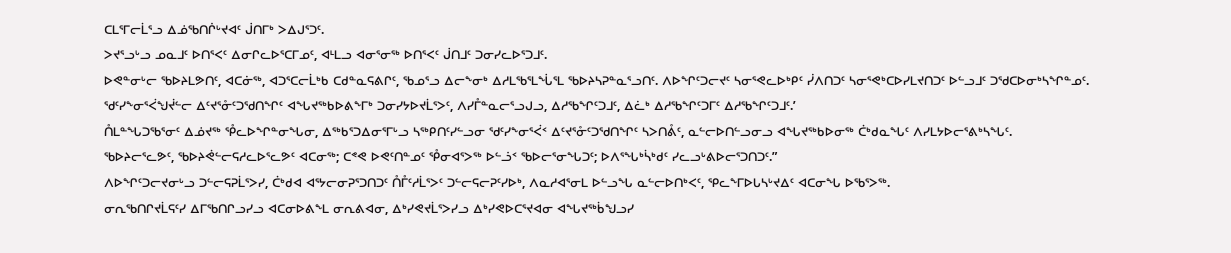ᑕᒪᕐᒥᓕᒫᕐᓗ ᐃᓅᖃᑎᒌᒡᔪᐊᑦ ᒎᑎᒥᒃ ᐳᐃᒍᕐᑐᑦ.
ᐳᔪᕐᓗᒡᓗ ᓄᓇᒧᑦ ᐅᑎᕐᐸᑦ ᐃᓂᒋᓚᐅᕐᑕᒥᓄᑦ, ᐊᒻᒪᓗ ᐊᓂᕐᓂᖅ ᐅᑎᕐᐸᑦ ᒎᑎᒧᑦ ᑐᓂᓯᓚᐅᕐᑐᒧᑦ.
ᐅᕙᓐᓂᒡᓕ ᖃᐅᔨᒪᕗᑎᑦ, ᐊᑕᓃᖅ, ᐊᑐᕐᑕᓕᒫᒃᑲ ᑕᑯᓐᓇᕋᕕᒋᑦ, ᖃᓄᕐᓗ ᐃᓕᖕᓂᒃ ᐃᓱᒪᖃᕐᒪᖔᕐᒪ ᖃᐅᔨᓴᕈᓐᓇᕐᓗᑎᑦ. ᐱᐅᖏᑦᑐᓕᔪᑦ ᓴᓂᕐᕙᓚᐅᒃᑭᑦ ᓰᐱᑎᑐᑦ ᓴᓂᕐᕙᒃᑕᐅᓯᒪᔪᑎᑐᑦ ᐅᓪᓗᒧᑦ ᑐᖁᑕᐅᓂᒃᓴᖏᓐᓄᑦ.
ᖁᑦᓯᖕᓂᕐᐹᖑᔫᓪᓕ ᐃᑦᔪᕐᓁᑦᑐᖁᑎᖏᑦ ᐊᖓᔪᖅᑲᐅᕕᖕᒥᒃ ᑐᓂᓯᔭᐅᔪᒫᕐᐳᑦ, ᐱᓯᒤᓐᓇᓕᕐᓗᒍᓗ, ᐃᓱᖃᖏᑦᑐᒧᑦ, ᐃᓛᒃ ᐃᓱᖃᖏᑦᑐᒥᑦ ᐃᓱᖃᖏᑦᑐᒧᑦ.’
ᑍᒪᓐᖓᑐᖃᕐᓂᑦ ᐃᓅᔪᖅ ᕾᓚᐅᖏᓐᓂᖓᓂ, ᐃᖅᑲᕐᑐᐃᓂᕐᒥᒡᓗ ᓴᖅᑭᑎᑦᓯᓪᓗᓂ ᖁᑦᓯᖕᓂᕐᐹᑉ ᐃᑦᔪᕐᓁᑦᑐᖁᑎᖏᑦ ᓴᐳᑎᕔᑦ, ᓇᓪᓕᐅᑎᓪᓗᓂᓗ ᐊᖓᔪᖅᑲᐅᓂᖅ ᑖᒃᑯᓇᖓᑦ ᐱᓯᒪᔭᐅᓕᕐᕕᒃᓴᖓᑦ.
ᖃᐅᔨᓕᕐᓚᕗᑦ, ᖃᐅᔨᕚᓪᓕᕋᓱᓚᐅᕐᓚᕗᑦ ᐊᑕᓂᖅ; ᑕᕝᕙ ᐅᕙᑦᑎᓐᓄᑦ ᕾᓂᐊᕐᐳᖅ ᐅᓪᓘᑉ ᖃᐅᓕᕐᓂᖓᑐᑦ; ᐅᐱᕐᖓᒃᓵᒃᑯᑦ ᓯᓚᓗᒡᕕᐅᓕᕐᑐᑎᑐᑦ.”
ᐱᐅᖏᑦᑐᓕᔪᓂᒡᓗ ᑐᓪᓕᕋᕈᒫᕐᐳᓯ, ᑖᒃᑯᐊ ᐊᕐᔭᓕᓂᕈᕐᑐᑎᑐᑦ ᑍᒤᑦᓱᒫᕐᐳᑦ ᑐᓪᓕᕋᓕᕈᑦᓯᐅᒃ, ᐱᓇᓱᐊᕐᓂᒪ ᐅᓪᓗᖓ ᓇᓪᓕᐅᑎᒃᐸᑦ, ᕿᓚᖕᒥᐅᒐᓴᒡᔪᐃᑦ ᐊᑕᓂᖓ ᐅᖃᕐᐳᖅ.
ᓂᕆᖃᑎᒋᔪᒫᕋᑦᓯ ᐃᒥᖃᑎᒋᓗᓯᓗ ᐊᑕᓂᐅᕕᖕᒪ ᓂᕆᕕᐊᓂ, ᐃᒃᓯᕙᔪᒫᕐᐳᓯᓗ ᐃᒃᓯᕙᐅᑕᕐᔪᐊᓂ ᐊᖓᔪᖅᑳᖑᓗᓯ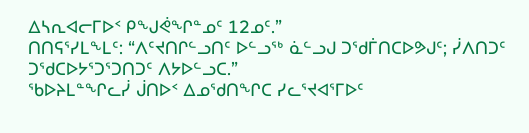ᐃᓴᕆᐊᓕᒥᐅᑉ ᑭᖑᕚᖏᓐᓄᑦ 12ᓄᑦ.”
ᑎᑎᕋᕐᓯᒪᖕᒪᑦ: “ᐱᑦᔪᑎᒋᓪᓗᑎᑦ ᐅᓪᓗᖅ ᓈᓪᓗᒍ ᑐᖁᒦᑎᑕᐅᕗᒍᑦ; ᓰᐱᑎᑐᑦ ᑐᖁᑕᐅᔭᕐᑐᕐᑐᑎᑐᑦ ᐱᔭᐅᓪᓗᑕ.”
ᖃᐅᔨᒪᓐᖏᓚᓰ ᒎᑎᐅᑉ ᐃᓄᖁᑎᖏᑕ ᓯᓚᕐᔪᐊᕐᒥᐅᑦ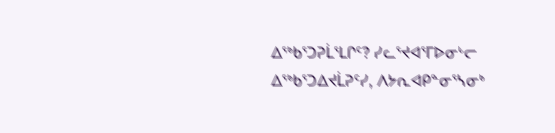ᐃᖅᑲᕐᑐᕈᒫᕐᒪᒋᑦ? ᓯᓚᕐᔪᐊᕐᒥᐅᓂᒡᓕ ᐃᖅᑲᕐᑐᐃᔪᒫᕈᑦᓯ, ᐱᔭᕆᐊᑭᓐᓂᕐᓴᓂᒃ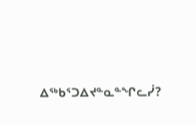ᐃᖅᑲᕐᑐᐃᔪᓐᓇᓐᖏᓚᓰ?